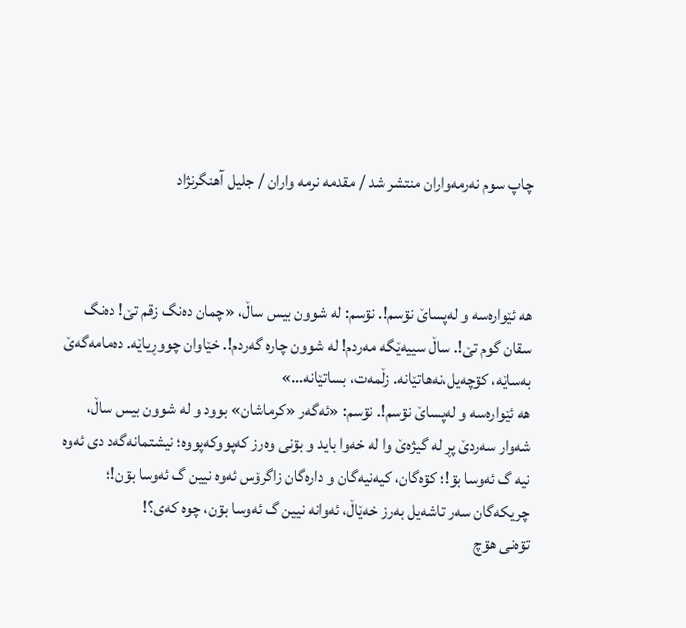چاپ سوم نه‌رمه‌واران منتشر شد / مقدمه نرمه واران / جلیل آهنگرنژاد



هه‌ ئێواره‌سه‌ و له‌پساێ نۊسم!. نۊسم: له‌ شوون بیس ساڵ، «چمان ده‌نگ زقم تێ! ده‌نگ سقان گوم تێ!. ساڵ سییه‌ێگه‌ مه‌ردم! له‌ شوون چاره‌ گه‌ردم!. خێاوان چووڕیاێه‌. ده‌مامه‌گه‌ێ‌ به‌ساێه‌، کۊچه‌یل،نه‌هاتێانه‌. زڵمه‌ت، بساتێانه‌…»
هه‌ ئێواره‌سه‌ و له‌پساێ نۊسم!. نۊسم: «ئه‌گه‌ر «کرماشان» بوود و له‌ شوون بیس ساڵ، شه‌وار سه‌ردێ پڕ له‌ گیژه‌ێ وا له‌ خه‌وا باید و بۊنی وه‌رز که‌پووکه‌پووه‌؛ نیشتمانه‌گه‌د دی ئه‌وه‌ نیه‌ گ ئه‌وسا بۊ!؛ کۊه‌گان، کیه‌نیه‌گان و داره‌گان زاگرۆس ئه‌وه‌ نیین گ ئه‌وسا بۊن!؛ چریکه‌گان سه‌ر تاشه‌یل به‌رز خه‌ێاڵ، ئه‌وانه‌ نیین گ ئه‌وسا بۊن، چوه‌ که‌ی؟!
تۊه‌نی هۊچ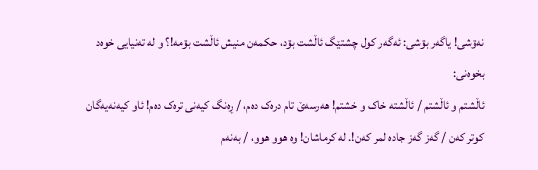نه‌ۊشی! یاگه‌ر بۊشی: ئه‌گه‌ر کول چشتێگ ئاڵشت بۊد، حکمه‌ن منیش ئاڵشت بۊمه‌!؟ و له‌ ته‌نیایی خوه‌د بخوه‌نی:
ئاڵشتم و ئاڵشتم / ئاڵشته‌ خاک و خشتم! هه‌رسه‌ێ تام دره‌ک ده‌م، / ڕه‌نگ کیه‌نی تره‌ک ده‌م! ئاو کیه‌نه‌یه‌گان کوتر که‌ن / گه‌ز گه‌ز جاده‌ لمر که‌ن!. له‌ کرماشان! وه‌ هوو هوو، / به‌نه‌م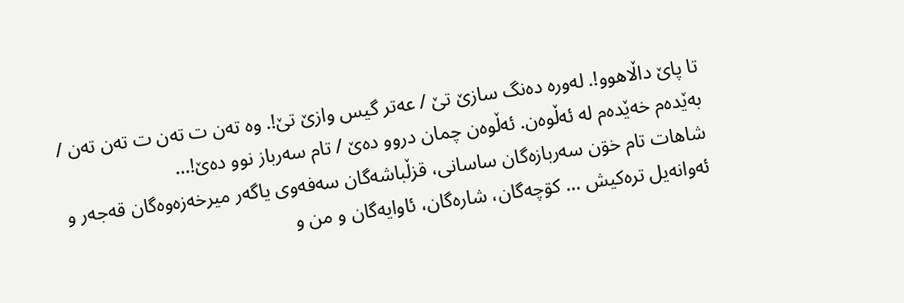تا پاێ داڵاهوو!. له‌وره‌ ده‌نگ سازێ تێ / عه‌تر گیس وازێ تێ!. وه‌ ته‌ن ت ته‌ن ت ته‌ن ته‌ن / به‌ێده‌م خه‌ێده‌م له‌ ئه‌ڵوه‌ن. ئه‌ڵوه‌ن چمان دروو ده‌ێ / تام سه‌رباز نوو ده‌ێ!…
شاهات تام خۊن سه‌ربازه‌گان ساسانی، قزڵباشه‌گان سه‌فه‌وی یاگه‌ر میرخه‌زه‌وه‌گان قه‌جه‌ر و ئه‌وانه‌یل تره‌کیش … کۊچه‌گان، شاره‌گان، ئاوایه‌گان و من و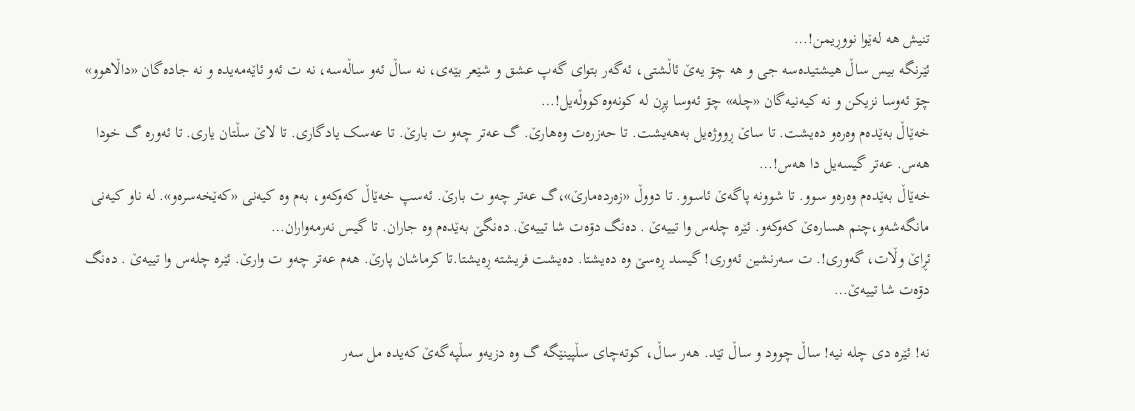تنیش هه‌ له‌ێوا نووڕیمن!…
ئێرنگه‌ بیس ساڵ هیشتیده‌سه‌ جی و هه‌ چۊ یه‌ێ ئاڵشتی، ئه‌گه‌ر بتوای گه‌پ عشق و شێعر بێه‌ی، نه‌ ساڵ ئه‌و ساڵه‌سه‌، نه‌ ت ئه‌و ئاێه‌مه‌یده‌ و نه‌ جاده‌گان «داڵاهوو» چۊ ئه‌وسا نزیکن و نه کیه‌نیه‌گان «چله» چۊ ئه‌وسا پڕن له‌ کونه‌وه‌کووڵه‌یل!…
خه‌ێاڵ به‌ێده‌م وه‌ره‌و ده‌یشت. تا ساێ ڕووژه‌یل به‌هه‌یشت. تا حه‌زره‌ت وه‌هارێ. گ عه‌تر چه‌و ت بارێ. تا عه‌سک یادگاری. تا لاێ سڵتان یاری. تا ئه‌وره‌ گ خودا هه‌س. عه‌تر گیسه‌یل دا هه‌س!…
خه‌ێاڵ به‌ێده‌م وه‌ره‌و سوو. تا شوونه‌ پاگه‌ێ ئاسوو. تا دووڵ «زه‌رده‌مارێ»،گ عه‌تر چه‌و ت بارێ. ئه‌سپ خه‌ێاڵ که‌وکه‌و، به‌م وه‌ کیه‌نی «که‌ێخه‌سره‌و». له‌ ناو کیه‌نی مانگه‌شه‌و،چنم هساره‌ێ که‌وکه‌و. ئێره‌ چله‌س وا تییه‌ێ . ده‌نگ دۊه‌ت شا تییه‌ێ. ده‌نگێ به‌ێده‌م وه‌ جاران. تا گیس نه‌رمه‌واران…
ئڕاێ وڵات، گه‌وری!. ت سه‌رنشین ئه‌وری! گیسد ڕه‌سێ وه‌ ده‌یشتا. ده‌یشت فریشته‌ ڕه‌یشتا.تا کرماشان پارێ. هه‌م عه‌تر چه‌و ت وارێ. ئێره‌ چله‌س وا تییه‌ێ . ده‌نگ دۊه‌ت شا تییه‌ێ…

نه‌! ئێره‌ دی چله‌ نیه‌! ساڵ چوود و ساڵ تێد. هه‌ر ساڵ، کوته‌چای سڵپینێگه‌ گ وه‌ دزیه‌و سڵپه‌گه‌ێ که‌یده‌ مل سه‌ر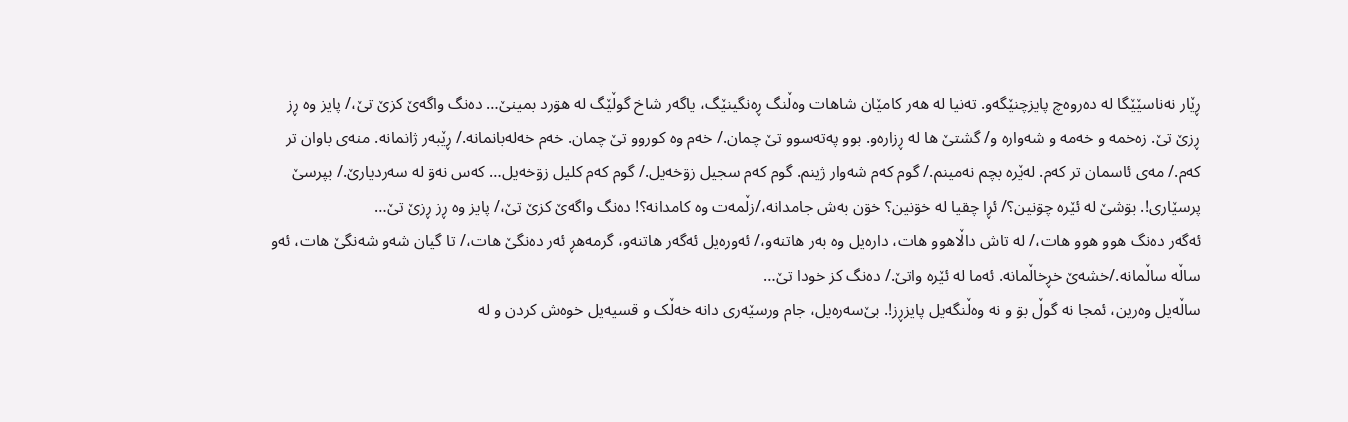ڕێار نه‌ناسێێگا له‌ ده‌روه‌چ پایزچنێگه‌و. ته‌نیا له‌ هه‌ر کامێان شاهات وه‌ڵنگ ڕه‌نگینێگ، یاگه‌ر شاخ گوڵێگ له‌ هۊرد بمینێ… ده‌نگ واگه‌ێ کزێ تێ،/ پایز وه‌ ڕز ڕزێ تێ. زه‌خمه‌ و خه‌مه‌ و شه‌واره‌ و/ گشتێ ها له‌ ڕزاره‌و. بوو په‌ته‌سوو تێ چمان./ خه‌م وه‌ کوروو تێ چمان. خه‌م خه‌له‌بانمانه‌./ ڕێبه‌ر ژانمانه‌. منه‌ی باوان تر که‌م./ مه‌ی ئاسمان تر که‌م. له‌ێره‌ بچم نه‌مینم./ گوم که‌م شه‌وار ژینم. گوم که‌م سجیل زۊخه‌یل./ گوم که‌م کلیل زۊخه‌یل… که‌س نه‌ۊ له‌ سه‌ردیارێ./ بپرسێ پرسێاری!. بۊشێ له‌ ئێره‌ چۊنین؟/ ئڕا چقیا له‌ خۊنین؟ خۊن به‌ش جامدانه‌،/زڵمه‌ت وه‌ کامدانه‌؟! ده‌نگ واگه‌ێ کزێ تێ،/ پایز وه‌ ڕز ڕزێ تێ…
ئه‌گه‌ر ده‌نگ هوو هوو هات،/ له تاش داڵاهوو هات، داره‌یل وه‌ به‌ر هاتنه‌و،/ ئه‌وره‌یل ئه‌گه‌ر هاتنه‌و، گرمه‌هڕ ئه‌ر ده‌نگێ هات،/ تا گیان شه‌و شه‌نگێ هات، ئه‌و ساڵه‌ ساڵمانه‌./خشه‌ێ خڕخاڵمانه‌. ئه‌ما له‌ ئێره‌ واتێ./ ده‌نگ کز خودا تێ…
ساڵه‌یل وه‌رین، ئمجا نه‌ گوڵ بۊ و نه‌ وه‌ڵنگه‌یل پایزڕز!. بێ‌سه‌ره‌یل، جام ورسێه‌ری دانه‌ خه‌ڵک و قسیه‌یل خوه‌ش کردن و له‌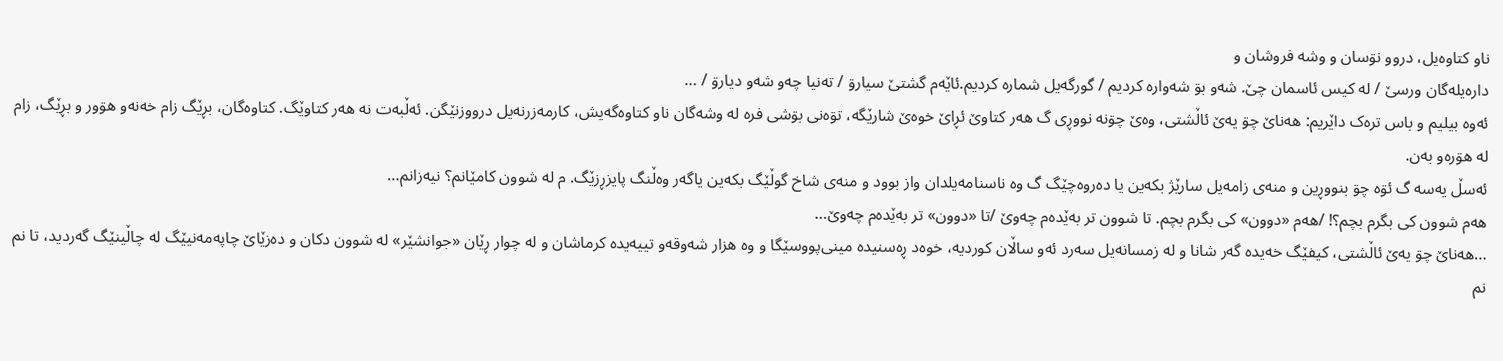ناو کتاوه‌یل، دروو نۊسان و وشه‌ فروشان و
داره‌یله‌گان ورسێ / له‌ کیس ئاسمان چێ. شه‌و بۊ شه‌واره‌ کردیم / گورگه‌یل شماره‌ کردیم.ئاێه‌م گشتێ سیارۊ / ته‌نیا چه‌و شه‌و دیارۊ / …
ئه‌وه‌ بیلیم و باس تره‌ک داێریم: هه‌ناێ چۊ یه‌ێ ئاڵشتی، وه‌ێ چۊنه‌ نووڕی گ هه‌ر کتاوێ ئڕاێ خوه‌ێ شارێگه‌، تۊه‌نی بۊشی فره‌ له‌ وشه‌گان ناو کتاوه‌گه‌یش، کارمه‌زرنه‌یل درووزنێگن. ئه‌ڵبه‌ت نه‌ هه‌ر کتاوێگ. کتاوه‌گان، بڕێگ زام خه‌نه‌و هۊور و بڕێگ، زام له‌ هۊره‌و به‌ن.
ئه‌سڵ یه‌سه‌ گ ئۊه‌ چۊ بنووڕین و منه‌ی زامه‌یل سارێژ بکه‌ین یا ده‌روه‌چێگ گ وه‌ ناسنامه‌یلدان واز بوود و منه‌ی شاخ گوڵێگ بکه‌ین یاگه‌ر وه‌ڵنگ پایزڕزێگ. م له‌ شوون کامێانم؟ نیه‌زانم…
هه‌م شوون کی بگرم بچم؟! /هه‌م «دوون» کی بگرم بچم. تا شوون تر به‌ێده‌م چه‌وێ /تا «دوون» تر به‌ێده‌م چه‌وێ…
…هه‌ناێ چۊ یه‌ێ ئاڵشتی، کیفێگ خه‌یده‌ گه‌ر شانا و له‌ زمسانه‌یل سه‌رد ئه‌و ساڵان کوردیه‌، خوه‌د ڕه‌سنیده‌ مینی‌پووسێگا و وه‌ هزار شه‌وقه‌و تییه‌یده‌ کرماشان و له‌ چوار ڕێان «جوانشێر» له‌ شوون دکان و ده‌زێاێ چاپه‌مه‌نیێگ له‌ چاڵینێگ گه‌ردید، تا نم نم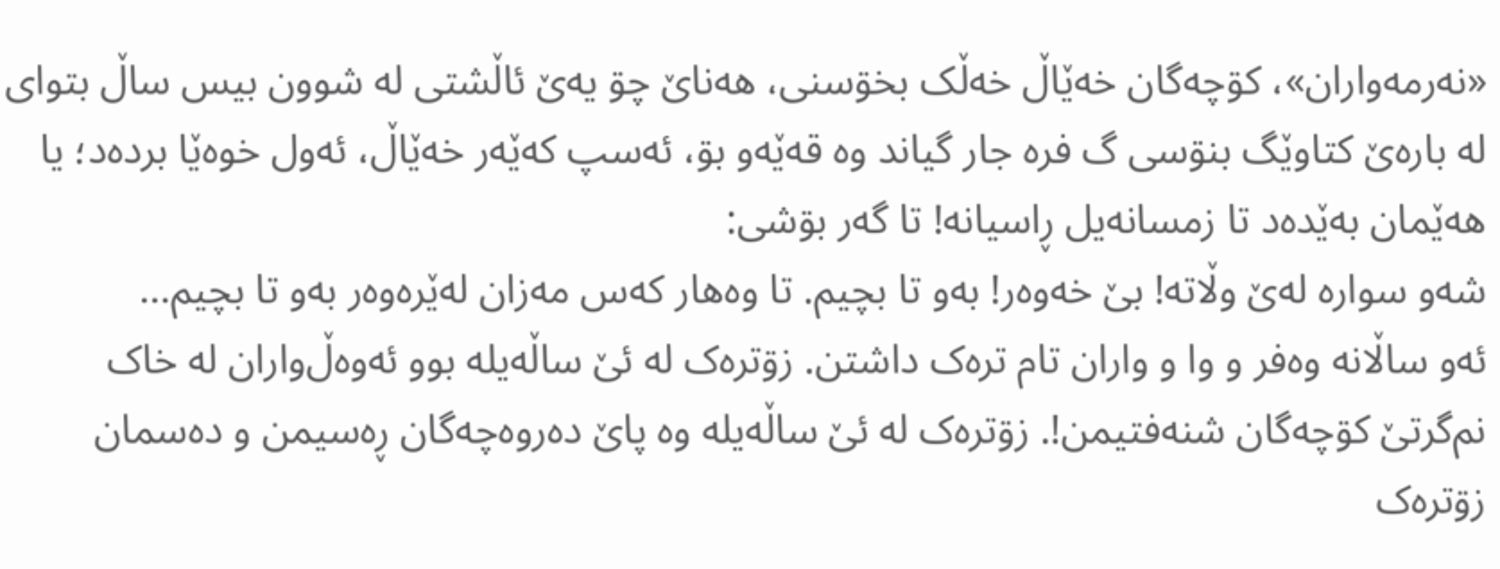«نه‌رمه‌واران»، کۊچه‌گان خه‌ێاڵ خه‌ڵک بخۊسنی، هه‌ناێ چۊ یه‌ێ ئاڵشتی له‌ شوون بیس ساڵ بتوای له‌ باره‌ێ کتاوێگ بنۊسی گ فره‌ جار گیاند وه‌ قه‌ێه‌و بۊ، ئه‌سپ که‌ێه‌ر خه‌ێاڵ، ئه‌ول خوه‌ێا بر‌ده‌د؛ یا هه‌ێمان به‌ێده‌د تا زمسانه‌یل ڕاسیانه‌! تا گه‌ر بۊشی:
شه‌و سواره‌ له‌ێ وڵاته‌! بێ خه‌وه‌ر! به‌و تا بچیم. تا وه‌هار که‌س مه‌زان له‌ێره‌وه‌ر به‌و تا بچیم…
ئه‌و ساڵانه‌ وه‌فر و وا و واران تام تره‌ک داشتن. زۊتره‌ک له‌ ئێ ساڵه‌یله‌ بوو ئه‌وه‌ڵ‌واران له‌ خاک نم‌گرتێ کۊچه‌گان شنه‌فتیمن!. زۊتره‌ک له‌ ئێ ساڵه‌یله‌ وه‌ پاێ ده‌روه‌چه‌گان ڕه‌سیمن و ده‌سمان زۊتره‌ک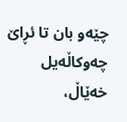چێه‌و بان تا ئڕاێ چه‌وکاڵه‌یل خه‌ێاڵ،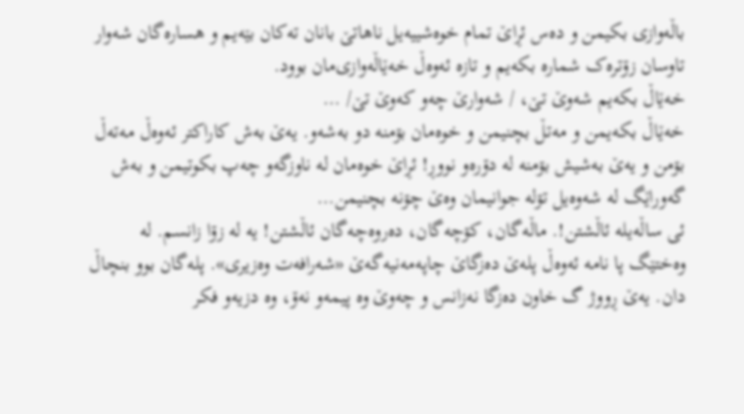باڵه‌وازی بکیمن و ده‌س ئڕاێ تمام خوه‌شییه‌یل ناهاتێ بانان ته‌کان بێه‌یم و هساره‌گان شه‌وار تاوسان زۊتره‌ک شماره‌ بکه‌یم و تازه‌ ئه‌وه‌ڵ خه‌ێاڵه‌وازی‌مان بوود.
خه‌ێاڵ بکه‌یم شه‌وێ تێ، / شه‌وارێ چه‌و که‌وێ تێ/ …
خه‌ێاڵ بکه‌یمن و مه‌تڵ بچنیمن و خوه‌مان بۊمنه‌ دو به‌شه‌و. یه‌ێ به‌ش کاراکتر ئه‌وه‌ڵ مه‌ته‌ڵ بۊمن و یه‌ێ به‌شیش بۊمنه‌ له‌ دۊره‌و نووڕ! ئڕاێ خوه‌مان له‌ ناوزگه‌و چه‌پ بکوتیمن و به‌ش گه‌وراێگ له‌ شه‌وه‌یل تۊله‌ جوانیمان وه‌ێ چۊنه‌ بچنیمن…
ئی ساڵه‌یله‌ ئاڵشتن!. ماڵه‌گان، کۊچه‌گان، ده‌روه‌چه‌گان ئاڵشتن! یه‌ له‌ زۊا زانسم. له‌ وه‌ختێگ پا نامه‌ ئه‌وه‌ڵ پله‌ێ ده‌زگاێ چاپه‌مه‌نیه‌گه‌ێ «شه‌رافه‌ت وه‌زیری». پله‌گان بوو بنچاڵ دان. یه‌ێ ڕووژ گ خاون ده‌زگا نه‌زانس و چه‌وێ وه‌ پیمه‌و نه‌ۊ، وه‌ دزیه‌و فکر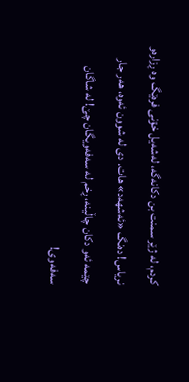کردم، له‌ ژێر سمنت بن دکانه‌گه،‌ له‌شه‌یل خۊنی فره‌ێگ وه‌ ڕزاره‌و نریاس! ده‌نگ «ئه‌شهه‌د» هات. دی له‌ شوون ئه‌وه‌، هه‌ر جار چێمه‌ ئه‌و دکان چاڵینه‌، ڕخم له‌ سه‌فه‌ویگان چێ! له‌ شاگان سه‌فه‌وی!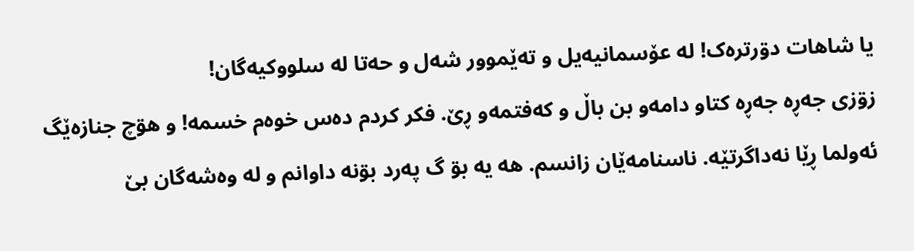یا شاهات دۊرتره‌ک! له‌ عۆسمانیه‌یل و ته‌ێموور شه‌ل و حه‌تا له‌ سلووکیه‌گان!
زۊزی جه‌ڕه‌ جه‌ڕه‌ کتاو دامه‌و بن باڵ و که‌فتمه‌و ڕێ. فکر کردم ده‌س خوه‌م خسمه‌! و هۊچ جنازه‌ێگ ئه‌ولما ڕێا نه‌داگرتێه‌. ناسنامه‌ێان زانسم. هه‌ یه‌ بۊ گ په‌رد بۊنه‌ داوانم و له‌ وه‌شه‌گان بێ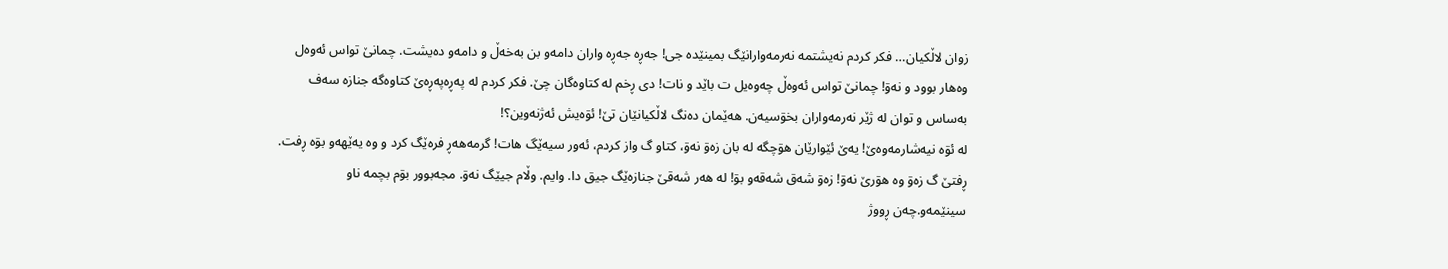زوان لاڵکیان… فکر کردم نه‌یشتمه‌ نه‌رمه‌وارانێگ بمینێده‌ جی! جه‌ڕه‌ جه‌ڕه‌ واران دامه‌و بن به‌خه‌ڵ و دامه‌و ده‌یشت. چمانێ تواس ئه‌وه‌ل وه‌هار بوود و نه‌ۊ! چمانێ تواس ئه‌وه‌ڵ چه‌وه‌یل ت باێد و نات! دی ڕخم له‌ کتاوه‌گان چێ. فکر کردم له‌ په‌ڕه‌په‌ڕه‌ێ کتاوه‌گه‌ جنازه‌ سه‌ف به‌ساس و توان له‌ ژێر نه‌رمه‌واران بخۊسیه‌ن. هه‌ێمان ده‌نگ لاڵکیانێان تێ! ئۊه‌یش ئه‌ژنه‌وین؟!
له‌ ئۊه‌ نیه‌شارمه‌وه‌ێ! یه‌ێ ئێوارێان هۊچگه‌ له‌ بان زه‌ۊ نه‌ۊ، کتاو گ واز کردم، ئه‌ور سیه‌ێگ هات! گرمه‌هه‌ڕ فره‌ێگ کرد و وه‌ یه‌ێهه‌و بۊه‌ ڕفت. ڕفتێ گ زه‌ۊ وه‌ هۊرێ نه‌ۊ! زه‌ۊ شه‌ق شه‌قه‌و بۊ! له‌ هه‌ر شه‌قێ جنازه‌ێگ جیق دا. وایم. وڵام جیێگ نه‌ۊ. مجه‌بوور بۊم بچمه‌ ناو سینێمه‌و.چه‌ن ڕووژ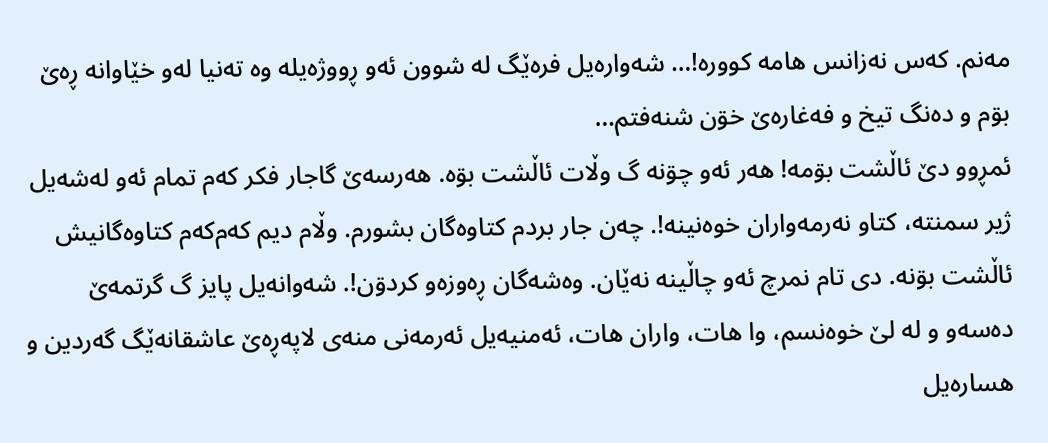مه‌نم. که‌س نه‌زانس هامه‌ کووره!… شه‌واره‌یل فره‌ێگ له‌ شوون ئه‌و ڕووژه‌یله‌ وه‌ ته‌نیا له‌و خێاوانه‌ ڕه‌ێ بۊم و ده‌نگ تیخ و فه‌غاره‌ێ خۊن شنه‌فتم…
ئمڕوو دێ ئاڵشت بۊمه‌! هه‌ر ئه‌و چۊنه‌ گ وڵات ئاڵشت بۊه‌. هه‌رسه‌ێ گاجار فکر که‌م تمام ئه‌و له‌شه‌یل ژیر سمنته‌، کتاو نه‌رمه‌واران خوه‌نینه‌!. چه‌ن جار بردم کتاوه‌گان بشورم. وڵام دیم که‌م‌که‌م کتاوه‌گانیش ئاڵشت بۊنه‌. دی تام نمرچ ئه‌و چاڵینه‌ نه‌ێان. وه‌شه‌گان ڕه‌وزه‌و کردۊن!. شه‌وانه‌یل پایز گ گرتمه‌ێ ده‌سه‌و و له‌ لێ خوه‌نسم، وا هات، واران هات، ئه‌منیه‌یل ئه‌رمه‌نی منه‌ی لاپه‌ڕه‌ێ عاشقانه‌ێگ گه‌ردین و هساره‌یل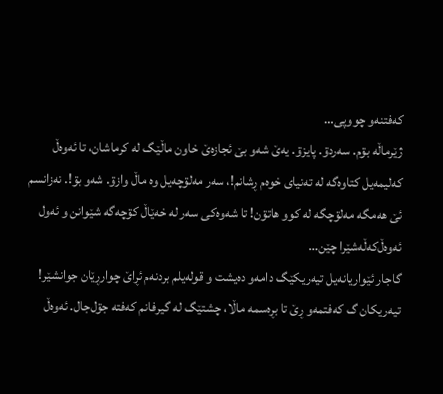که‌فتنه‌و چووپی…
ژێرماڵه‌ بۊم. سه‌ردۊ. پایزۊ. یه‌ێ شه‌و بێ ئجازه‌ێ خاون ماڵێگ له‌ کرماشان، تا ئه‌وه‌ڵ که‌لیمه‌یل کتاوه‌گه‌ له‌ ته‌نیای خوه‌م ڕشانم!، سه‌ر مه‌لۊچه‌یل وه‌ ماڵ وازۊ. شه‌و بۊ!. نه‌زانسم ئێ هه‌مگه‌ مه‌لۊچگه‌ له‌ کوو هاتۊن! تا شه‌وه‌کی سه‌ر له‌ خه‌ێاڵ کۊچه‌گه‌ شێوانن و ئه‌ول ئه‌وه‌ڵ‌که‌ڵه‌شێرا چێن…
گاجار ئێواریانه‌یل تیه‌ریکێگ دامه‌و ده‌یشت و قوله‌یلم بردنه‌م ئڕاێ چوارڕێان جوانشێر! تیه‌ریکان گ که‌فتمه‌و ڕێ تا بڕه‌سمه‌ ماڵا، چشتێگ له‌ گیرفانم که‌فته‌ جۊل‌جال. ئه‌وه‌ڵ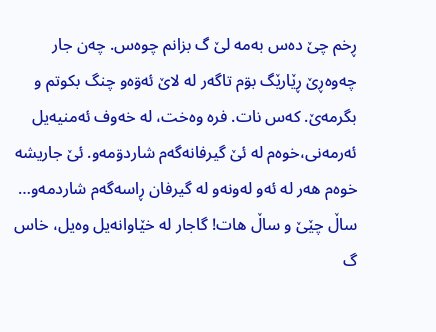ڕخم چێ ده‌س به‌مه‌ لێ گ بزانم چوه‌س. چه‌ن جار چه‌وه‌ڕێ ڕێارێگ بۊم تاگه‌ر له‌ لاێ ئه‌ۊه‌و چنگ بکوتم و بگرمه‌ێ. که‌س نات. فره‌ وه‌خت، له‌ خه‌وف ئه‌منیه‌یل ئه‌رمه‌نی،خوه‌م له‌ ئێ گیرفانه‌گه‌م شاردۊمه‌و. ئێ جاریشه‌ خوه‌م هه‌ر له‌ ئه‌و له‌ونه‌و له‌ گیرفان ڕاسه‌گه‌م شاردمه‌و…
ساڵ چێێ و ساڵ هات! گاجار له‌ خێاوانه‌یل وه‌یل، خاس گ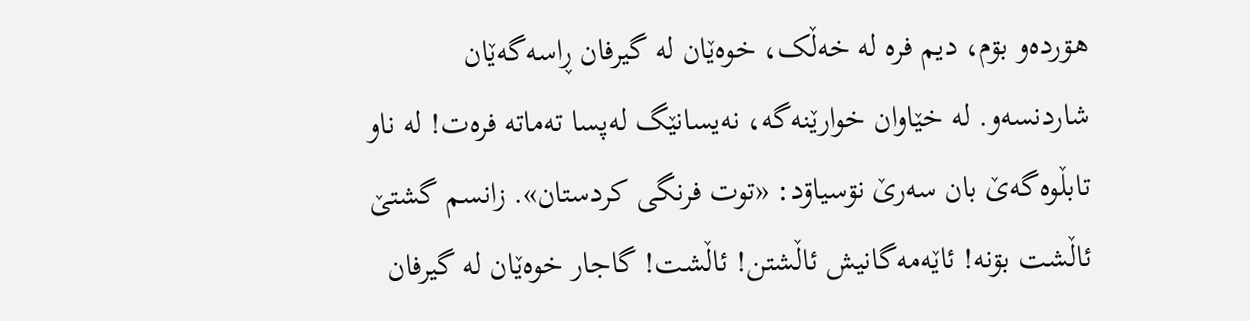هۊرده‌و بۊم، دیم فره‌ له‌ خه‌ڵک، خوه‌ێان له‌ گیرفان ڕاسه‌گه‌ێان شاردنسه‌و. له‌ خێاوان خوارێنه‌گه‌، نه‌یسانێگ له‌پسا ته‌ماته‌ فره‌ت! له‌ ناو تابڵوه‌گه‌ێ بان سه‌رێ نۊسیاۊد: «توت فر‌نگی کردستان». زانسم گشتێ ئاڵشت بۊنه‌! ئاێه‌مه‌گانیش ئاڵشتن! ئاڵشت! گاجار خوه‌ێان له‌ گیرفان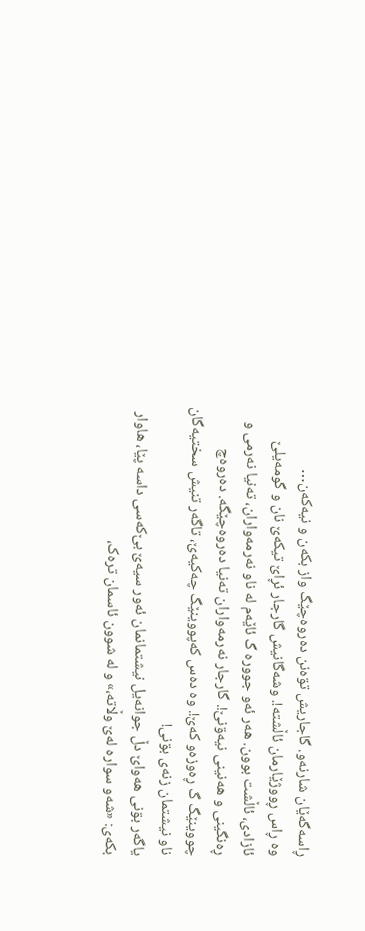ڕاسه‌گه‌ێان شارنه‌و. گاجاریش تۊه‌نن ده‌روه‌چێگ واز بکه‌ن و نیه‌که‌ن…
وه‌ ڕاس ڕووژێارمان ئاڵشته‌!. وشه‌گانیش گارجار ئڕاێ تیکه‌ێ نان و گومه‌یلێ ئازادی، ئاڵشت بوون. هه‌ر ئه‌و جووره‌ گ ئاێه‌م له‌ ناو نه‌رمه‌واران، ته‌نیا نه‌رمی و ڕه‌نگینی و هه‌نینی نیه‌ۊنێ!. گارجار نه‌رمه‌واران ته‌نیا ده‌روه‌چێگه. ده‌روه‌چ چووینێگ گ ڕه‌وزه‌و که‌ێ!. وه‌ ده‌س که‌پووینێگ چه‌کیه‌ێ،‌ تاگه‌ر تنیش سختیه‌گان ناو نیشتمان زنه‌ی بۊنی!
یاگه‌ر بۊنی هه‌واێ دڵ جوانه‌یل نیشتمانمان ئه‌ور سیه‌ێ بێ‌که‌سی داسه‌ پێا، هاوار بکه‌ی: «شه‌و سواره‌ له‌ێ وڵاته،» و له‌ شوون ئاسمان تره‌ک،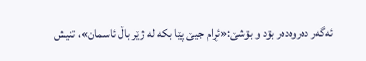ئه‌گه‌ر ده‌روه‌ده‌ر بۊد و بۊشێ:«ئڕام جیێ پێا بکه‌ له‌ ژێر باڵ ئاسمان»، تنیش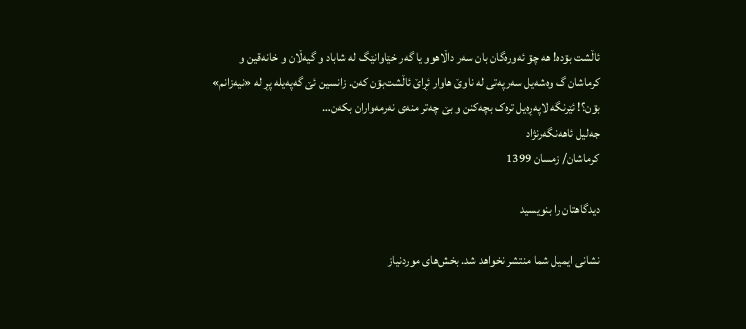ئاڵشت بۊده‌! هه‌ چۊ ئه‌وره‌گان بان سه‌ر داڵاهوو یا گه‌ر خێاوانێگ له‌ شاباد و گیه‌ڵان و خانه‌قین و کرماشان گ وه‌شه‌یل سه‌رپه‌تی له‌ ناوێ هاوار ئڕاێ ئاڵشت‌بۊن که‌ن. زانسین ئێ گه‌په‌یله‌ پڕ له‌ «نیه‌زانم» بۊن؟! ئێرنگه‌ لاپه‌ڕه‌یل تره‌ک بچه‌کنن و بێ چه‌تر منه‌ی نه‌رمه‌واران بکه‌ن…
جه‌لیل ئاهه‌نگه‌رنژاد
کرماشان/ زمسان 1399

دیدگاهتان را بنویسید

نشانی ایمیل شما منتشر نخواهد شد. بخش‌های موردنیاز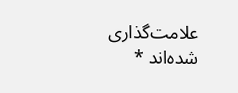علامت‌گذاری شده‌اند *